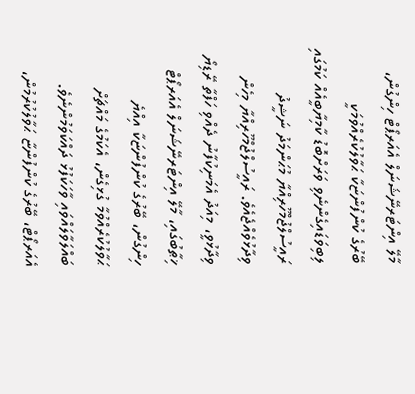މާލޭ އިންޓަރނޭޝަނަލް އެއަރޕޯޓް ހިންގުން، ބޭރުގެ ކުންފުންޏަކާ ޙަވާލުކުރެއްވުމަކީ ލިބިވަޑައިގެންނެވި ވަރަށްބޮޑު ކާމިޔާބީއެއް ކަމުގައި ރައީސުލްޖުމްހޫރިއްޔާ މުޙަންމަދު ނަޝީދު ވިދާޅުވެއްޖެއެވެ. ރައީސުލްޖުމްހޫރިއްޔާ މިހެން ވިދާޅުވީ، މިއަދު އެމަނިކުފާނު ދެއްވި ހަފްތާ ރޭޑިޔޯ ޚިޠާބުގައި، މާލޭ އިންޓަރނޭޝަނަލް އެއަރޕޯޓް ހިންގުން، ބޭރުގެ ކުންފުންޏަކާ އިއްޔެ ޙަވާލުކުރެއްވުމާ ގުޅިގެން، އެކަމުގެ މައްޗަށް ބައްލަވާލައްވައި ވާހަކަފުޅު ދައްކަވަމުންނެވެ.
އެއަރޕޯޓް، ބޭރުގެ ކުންފުންޏާ ޙަވާލުކުރުމުން،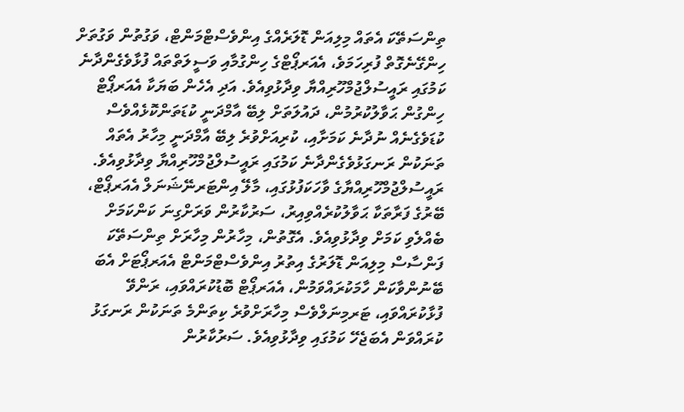ތިންސަތޭކަ އެތައް މިލިއަން ޑޮލަރެއްގެ އިންވެސްޓްމަންޓް، ވަގުތުން ވަގުތަށް ހިންގޭނެގޮތް ފުރިހަމަވެ، އެއަރޕޯޓްގެ ހިންގުމާއި ވަސީލަތްތައް ފުޅާވެގެންދާނެ ކަމުގައި ރައީސުލްޖުމްހޫރިއްޔާ ވިދާޅުވިއެވެ. އަދި އެހެން ބަޔަކާ އެއަރޕޯޓް ހިންގުން ޙަވާލުކުރުމުން، ދައުލަތަށް ލިބޭ އާމްދަނީ ކުޑަތަންކޮޅެއްވެސް ކުޑަވެގެނެއް ނުދާނެ ކަމަށާއި، ކުރިއަށްވުރެ ލިބޭ އާމްދަނީ މިހާރު އެތައް ތަނަކުން ރަނގަޅުވެގެންދާނެ ކަމުގައި ރައީސުލްޖުމްހޫރިއްޔާ ވިދާޅުވިއެވެ.
ރައީސުލްޖުމްހޫރިއްޔާގެ ވާހަކަފުޅުގައި، މާލޭ އިންޓަރނޭޝަނަލް އެއަރޕޯޓް، ބޭރުގެ ފަރާތަކާ ޙަވާލުކުރެއްވިއިރު، ސަރުކާރުން ވަރަށްގިނަ ކަންކަމަށް ބެއްލެވި ކަމަށް ވިދާޅުވިއެވެ. އެގޮތުން، މިހާރުން މިހާރަށް ތިންސަތޭކަ ފަންސާސް މިލިއަން ޑޮލަރުގެ އިތުރު އިންވެސްޓްމަންޓް އެއަރޕޯޓަށް އެބަ ބޭނުންވާކަން ހާމަކުރައްވަމުން، އެއަރޕޯޓް ބޮޑުކުރައްވައި، ރަންވޭ ފުޅާކުރައްވައި، ޓަރމިނަލްވެސް މިހާރަށްވުރެ ކިތަންމެ ތަނަކުން ރަނގަޅު ކުރައްވަން އެބަޖެހޭ ކަމުގައި ވިދާޅުވިއެވެ. ސަރުކާރުން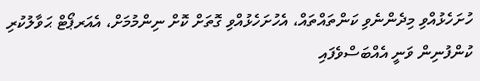ހުށަހެޅުއްވި މިދެންނެވި ކަންތައްތައް، އެހުށަހެޅުއްވި ގޮތަށް ކޮށް ނިންމުމަށް، އެއަރޕޯޓް ޙަވާލުކުރި ކުންފުނިން ވަނީ އެއްބަސްވެފައި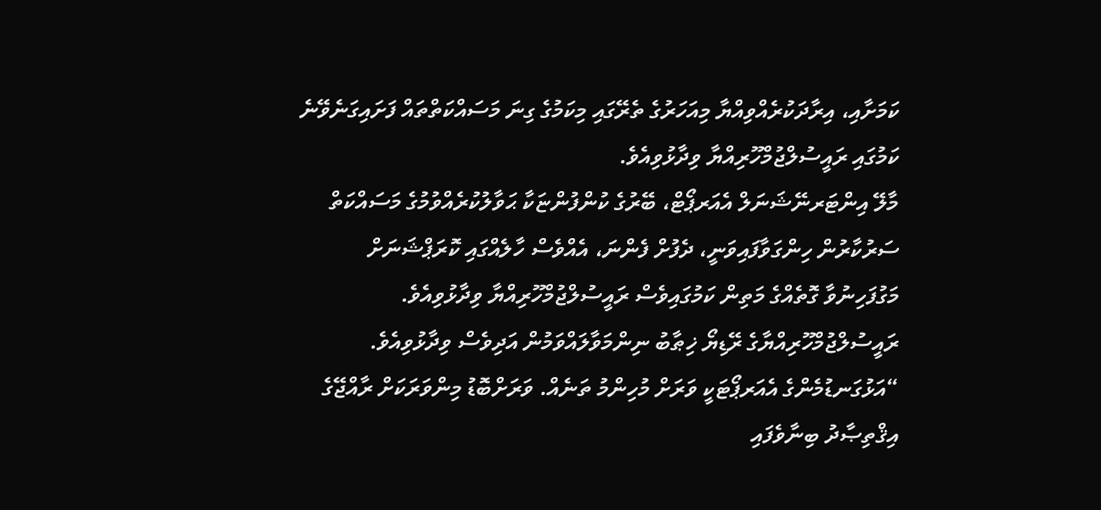ކަމަށާއި، އިރާދަކުރެއްވިއްޔާ މިއަހަރުގެ ތެރޭގައި މިކަމުގެ ގިނަ މަސައްކަތްތައް ފަށައިގަނެވޭނެ ކަމުގައި ރައީސުލްޖުމްހޫރިއްޔާ ވިދާޅުވިއެވެ.
މާލޭ އިންޓަރނޭޝަނަލް އެއަރޕޯޓް، ބޭރުގެ ކުންފުންޏަކާ ޙަވާލުކުރެއްވުމުގެ މަސައްކަތް ސަރުކާރުން ހިންގަވާފައިވަނީ، ދެފުށް ފެންނަ، އެއްވެސް ހާލެއްގައި ކޮރަޕްޝަނަށް މަގުފަހިނުވާ ގޮތެއްގެ މަތިން ކަމުގައިވެސް ރައީސުލްޖުމްހޫރިއްޔާ ވިދާޅުވިއެވެ.
ރައީސުލްޖުމްހޫރިއްޔާގެ ރޭޑިޔޯ ޚިޠާބު ނިންމަވާލައްވަމުން އަދިވެސް ވިދާޅުވިއެވެ. “އަޅުގަނޑުމެންގެ އެއަރޕޯޓަކީ ވަރަށް މުހިންމު ތަނެއް. ވަރަށްބޮޑު މިންވަރަކަށް ރާއްޖޭގެ އިޤްތިޞާދު ބިނާވެފައި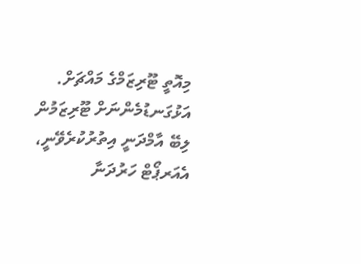މިއޮތީ ޓޫރިޒަމްގެ މައްޗަށް. އަޅުގަނޑުމެންނަށް ޓޫރިޒަމުން ލިބޭ އާމްދަނީ އިތުރުކުރެވޭނީ، އެއަރޕޯޓް ހަރުދަނާ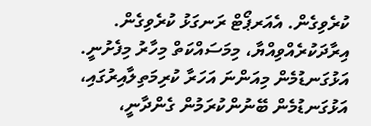ކުރެވިގެން. އެއަރޕޯޓް ރަނގަޅު ކުރެވިގެން. އިރާދަކުރެއްވިއްޔާ، މިމަސައްކަތް މިހާރު މިފެށުނީ. އަޅުގަނޑުމެން މިއަންނަ އަހަރާ ކުރިމަތިލާއިރުގައި، އަޅުގަނޑުމެން ބޭނުންކުރަމުން ގެންދާނީ،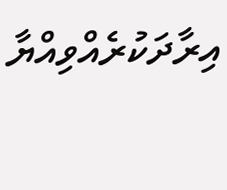އިރާދަކުރެއްވިއްޔާ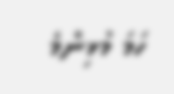ހަމަ މުޅިންމެ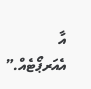އާ އެއަރޕޯޓެއް.”